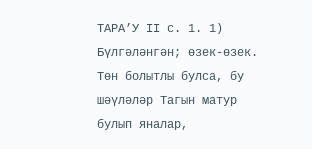ТАРА’У II с. 1. 1) Бүлгәләнгән; өзек-өзек. Төн болытлы булса, бу шәүләләр Тагын матур булып яналар,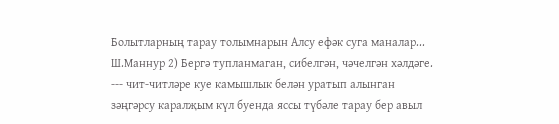Болытларның тарау толымнарын Алсу ефәк суга маналар... Ш.Маннур 2) Бергә тупланмаган, сибелгән, чәчелгән хәлдәге. --- чит-читләре куе камышлык белән уратып алынган зәңгәрсу каралҗым күл буенда яссы түбәле тарау бер авыл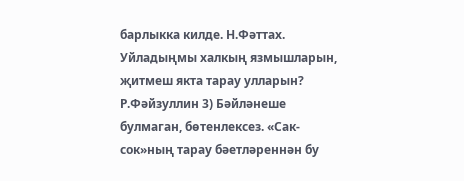барлыкка килде. Н.Фәттах. Уйладыңмы халкың язмышларын, җитмеш якта тарау улларын? Р.Фәйзуллин 3) Бәйләнеше булмаган, бөтенлексез. «Сак-сок»ның тарау бәетләреннән бу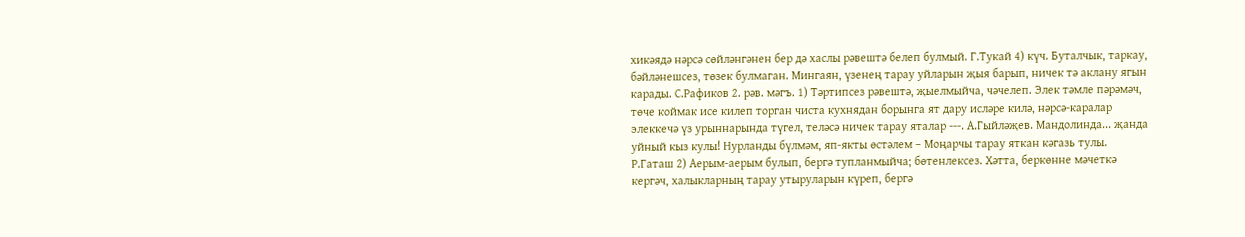хикәядә нәрсә сөйләнгәнен бер дә хаслы рәвештә белеп булмый. Г.Тукай 4) күч. Буталчык, таркау, бәйләнешсез, төзек булмаган. Мингаян, үзенең тарау уйларын җыя барып, ничек тә аклану ягын карады. С.Рафиков 2. рәв. мәгъ. 1) Тәртипсез рәвештә, җыелмыйча, чәчелеп. Элек тәмле пәрәмәч, төче коймак исе килеп торган чиста кухнядан борынга ят дару исләре килә, нәрсә-каралар элеккечә үз урыннарында түгел, теләсә ничек тарау яталар ---. А.Гыйләҗев. Мандолинда... җанда уйный кыз кулы! Нурланды бүлмәм, яп-якты өстәлем – Моңарчы тарау яткан кәгазь тулы. Р.Гаташ 2) Аерым-аерым булып, бергә тупланмыйча; бөтенлексез. Хәтта, беркөнне мәчеткә кергәч, халыкларның тарау утыруларын күреп, бергә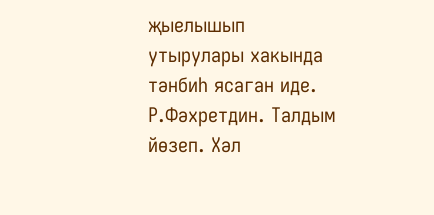җыелышып утырулары хакында тәнбиһ ясаган иде. Р.Фәхретдин. Талдым йөзеп. Хәл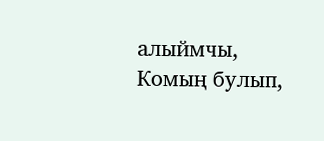алыймчы, Комың булып,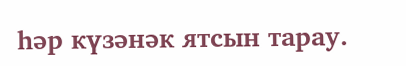һәр күзәнәк ятсын тарау.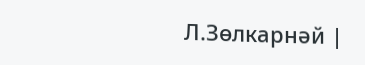Л.Зөлкарнәй |